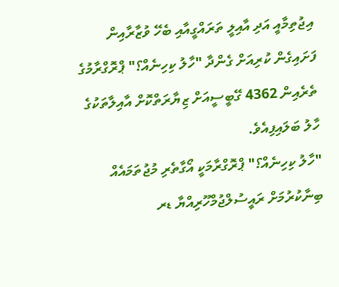އިޖުތިމާއީ އަދި އާއިލީ ތަރައްގީއާއި ބެހޭ ވުޒާރާއިން ފަށައިގެން ކުރިއަށް ގެންދާ "ހާލު ކިހިނެއް؟" ޕްރޮގްރާމުގެ ތެރެއިން 4362 ގޭބީސީއަށް ޒިޔާރަތްކޮށް އާއިލާތަކުގެ ހާލު ބަލައިފިއެވެ.
"ހާލު ކިހިނެއް؟" ޕްރޮގްރާމަކީ އޯގާތެރި މުޖުތަމައެއް ބިނާކުރުމަށް ރައީސުލްޖުމްހޫރިއްޔާ ޑރ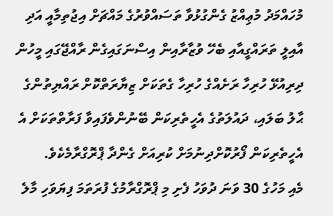މުހައްމަދު މުޢިއްޒު ގެންގުޅުވާ ތަސައްވުރުގެ މައްޗަށް އިޖުތިމާއީ އަދި އާއިލީ ތަރައްގީއާއި ބެހޭ ވުޒާރާއިން އިސްނަގައިގެން ރާއްޖޭގައި މީހުން ދިރިއުޅޭ ހުރިހާ ރަށެއްގެ ހުރިހާ ގެތަކަށް ޒިޔާރަތްކޮށް ރައްޔިތުންގެ ޙާލު ބަލައި، ދައުލަތުގެ އެހީތެރިކަން ބޭނުންވެފައިވާ ފަރާތްތަކަށް އެ އެހީތެރިކަން ފޯރުކޮށްދިނުމަށް ކުރިއަށް ގެންދާ ޕްރޮގްރާމެކެވެ.
މެއި މަހުގެ 30 ވަނަ ދުވަހު ފެށި މި ޕްރޮގްރާމުގެ ފުރަތަމަ ފިޔަވަހި މާލެ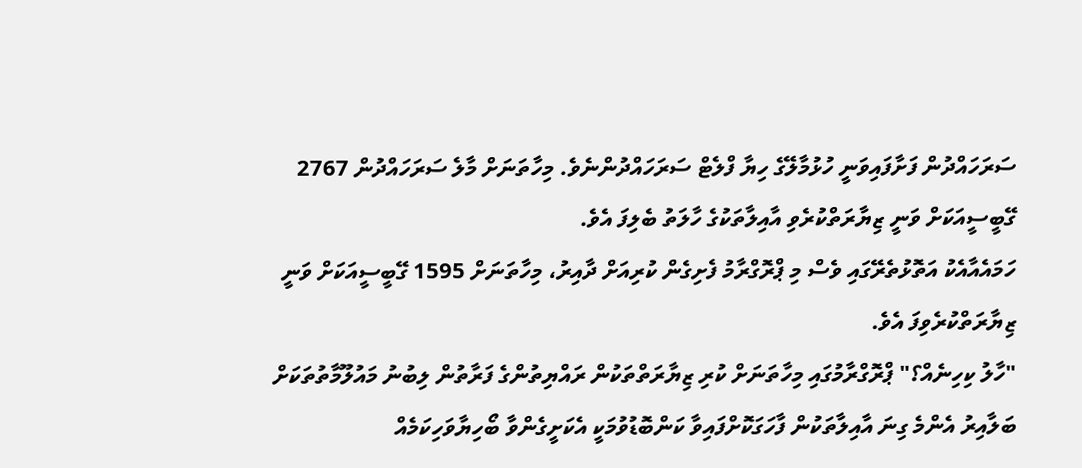ސަރަހައްދުން ފަށާފައިވަނީ ހުޅުމާލޭގެ ހިޔާ ފްލެޓް ސަރަހައްދުންނެވެ. މިހާތަނަށް މާލެ ސަރަހައްދުން 2767 ގޭބީސީއަކަށް ވަނީ ޒިޔާރަތްކުރެވި އާއިލާތަކުގެ ހާލަތު ބެލިފަ އެވެ.
ހަމައެއާއެކު އަތޮޅުތެރޭގައި ވެސް މި ޕްރޮގްރާމު ފެށިގެން ކުރިއަށް ދާއިރު، މިހާތަނަށް 1595 ގޭބީސީއަކަށް ވަނީ ޒިޔާރަތްކުރެވިފަ އެވެ.
"ހާލު ކިހިނެއް؟" ޕްރޮގްރާމުގައި މިހާތަނަށް ކުރި ޒިޔާރަތްތަކުން ރައްޔިތުންގެ ފަރާތުން ލިބުނު މައުލޫމާތުތަކަށް ބަލާއިރު އެންމެ ގިނަ އާއިލާތަކުން ފާހަގަކޮށްފައިވާ ކަންބޮޑުވުމަކީ އެކަށީގެންވާ ބޯހިޔާވަހިކަމެއް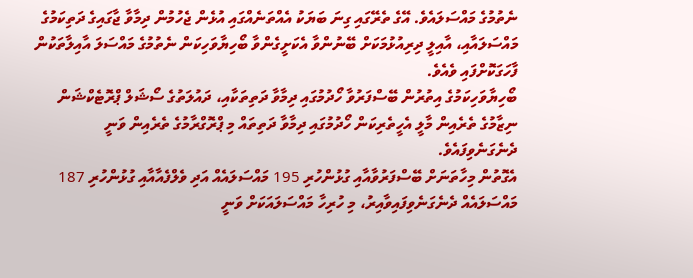ނެތުމުގެ މައްސަލައެވެ. އޭގެ ތެރޭގައި ގިނަ ބަޔަކު އެއްތަނެއްގައި އުޅެން ޖެހުމުން ދިމާވާ ޖާގައިގެ ދަތިކަމުގެ މައްސަލައާއި، އާއިލީ ދިރިއުޅުމަކަށް ބޭނުންވާ އެކަށީގެންވާ ބޯހިޔާވަހިކަން ނެތުމުގެ މައްސަލަ އާއިލާތަކުން ފާހަގަކޮށްފައި ވެއެވެ.
ބޯހިޔާވަހިކަމުގެ އިތުރުން ބޭސްފަރުވާ ހޯދުމުގައި ދިމާވާ ދަތިތަކާއި، ދައުލަތުގެ ސޯޝަލް ޕްރޮޓެކްޝަން ނިޒާމުގެ ތެރެއިން މާލީ އެހީތެރިކަން ހޯދުމުގައި ދިމާވާ ދަތިތައް މި ޕްރޮގްރާމުގެ ތެރެއިން ވަނީ ދެނެގަނެވިފައެވެ.
އެގޮތުން މިހާތަނަށް ބޭސްފަރުވާއާއި ގުޅުންހުރި 195 މައްސަލައެއް އަދި ވެލްފެއާއާއި ގުޅުންހުރި 187 މައްސަލައެއް ދެނެގަނެވިފައިވާއިރު، މި ހުރިހާ މައްސަލައަކަށް ވަނީ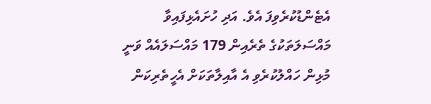އެޓެންޑުކުރެވިފަ އެވެ. އަދި ހުށައެޅިފައިވާ މައްސަލަތަކުގެ ތެރެއިން 179 މައްސަލައެއް ވަނީ މުޅިން ހައްލުކުރެވި އެ އާއިލާތަކަށް އެހީތެރިކަން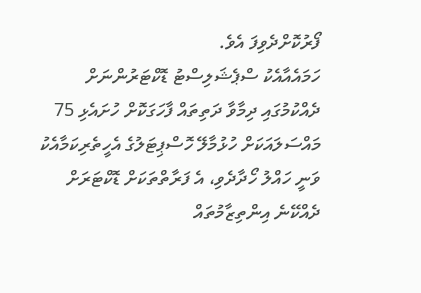ފޯރުކޮށްދެވިފަ އެވެ.
ހަމައެއާއެކު ސްޕެޝަލިސްޓު ޑޮކްޓަރުންނަށް ދެއްކުމުގައި ދިމާވާ ދަތިތައް ފާހަގަކޮށް ހުށައެޅި 75 މައްސަލައަކަށް ހުޅުމާލޭ ހޮސްޕިޓަލުގެ އެހީތެރިކަމާއެކު ވަނީ ހައްލު ހޯދާދެވި، އެ ފަރާތްތަކަށް ޑޮކްޓަރަށް ދެއްކޭނެ އިންތިޒާމުތައް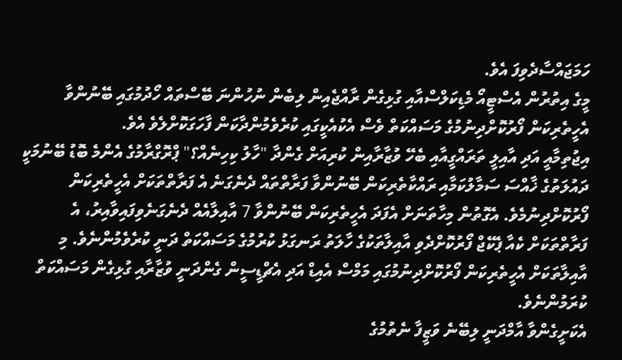ހަމަޖައްސާދެވިފަ އެވެ.
މީގެ އިތުރުން އެސްޓީއޯ މެޑިކަލްސްއާއި ގުޅިގެން ރާއްޖެއިން ލިބެން ނުހުންނަ ބޭސްތައް ހޯދުމުގައި ބޭނުންވާ އެހީތެރިކަން ފޯރުކޮށްދިނުމުގެ މަސައްކަތް ވެސް އެކުއެކީގައި ކުރެވެމުންދާކަން ފާހަގަކޮށްލެވެ އެވެ.
އިޖުތިމާއީ އަދި އާއިލީ ތަރައްގީއާއި ބެހޭ ވުޒާރާއިން ކުރިއަށް ގެންދާ "ހާލު ކިހިނެއް؟" ޕްރޮގްރާމުގެ އެންމެ ބޮޑު ބޭނުމަކީ ދައުލަތުގެ ޚާއްސަ ސަމާލުކަމާއި ރައްކާތެރިކަން ބޭނުންވާ ފަރާތްތައް ދެނެގަނެ އެ ފަރާތްތަކަށް އެހީތެރިކަން ފޯރުކޮށްދިނުމެވެ. އެގޮތުން މިހާތަނަށް އެފަދަ އެހީތެރިކަން ބޭނުންވާ 7 އާއިލާއެއް ދެނެގަނެވިފައިވާއިރު، އެ ފަރާތްތަކަށް ކެއާ ޕެކޭޖް ފޯރުކޮށްދެވި އާއިލާތަކުގެ ހާލަތު ރަނގަޅު ކުރުމުގެ މަސައްކަތް ދަނީ ކުރެވެމުންނެވެ. މި އާއިލާތަކަށް އެހީތެރިކަން ފޯރުކޮށްދިނުމުގައި މަމްސް އެއިޑް އަދި އެޗްޑީސީން ގެންދަނީ ވުޒާރާއި ގުޅިގެން މަސައްކަތް ކުރަމުންނެވެ.
އެކަށީގެންވާ އާމްދަނީ ލިބޭނެ ވަޒީފާ ނެތުމުގެ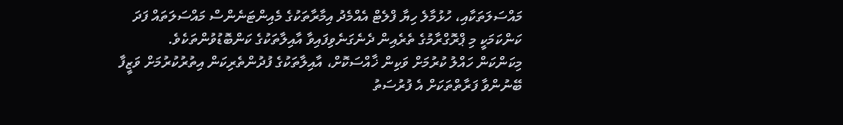މައްސަލަތަކާއި، ހުޅުމާލެ ހިޔާ ފްލެޓް އެއްމެދު އިމާރާތަކުގެ މެއިންޓަނެންސް މައްސަލަތައް ފަދަ ކަންކަމަކީ މި ޕްރޮގްރާމުގެ ތެރެއިން ދެނެގަނެވިފައިވާ އާއިލާތަކުގެ ކަންބޮޑުވުންތަކެވެ.
މިކަންކަން ހައްލު ކުރުމަށް ވަކިން ޚާއްސަކޮށް، އާއިލާތަކުގެ ފުދުންތެރިކަން އިތުރުކުރުމަށް ވަޒީފާ ބޭނުންވާ ފަރާތްތަކަށް އެ ފުރުސަތު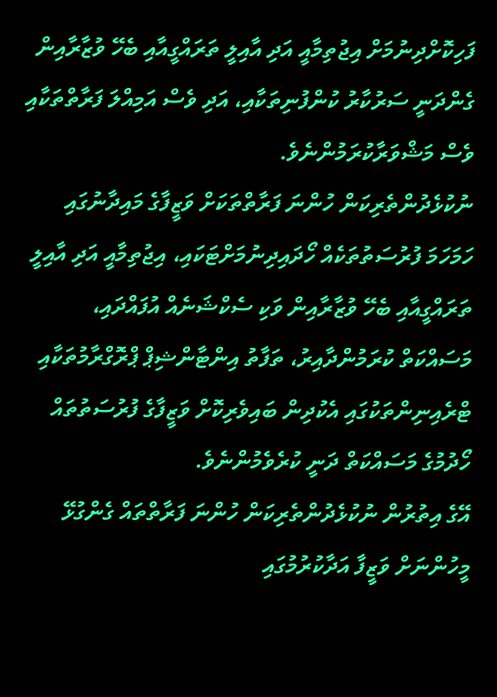ފަހިކޮށްދިނުމަށް އިޖުތިމާއީ އަދި އާއިލީ ތަރައްގީއާއި ބެހޭ ވުޒާރާއިން ގެންދަނީ ސަރުކާރު ކުންފުނިތަކާއި، އަދި ވެސް އަމިއްލަ ފަރާތްތަކާއި ވެސް މަޝްވަރާކުރަމުންނެވެ.
ނުކުޅެދުންތެރިކަން ހުންނަ ފަރާތްތަކަށް ވަޒީފާގެ މައިދާނުގައި ހަމަހަމަ ފުރުސަތުތަކެއް ހޯދައިދިނުމަށްޓަކައި، އިޖުތިމާއީ އަދި އާއިލީ ތަރައްގީއާއި ބެހޭ ވުޒާރާއިން ވަކި ސެކްޝަނެއް އުފައްދައި، މަސައްކަތް ކުރަމުންދާއިރު، ތަފާތު އިންޓާންޝިޕް ޕްރޮގްރާމުތަކާއި ޓްރެއިނިންތަކުގައި އެކުދިން ބައިވެރިކޮށް ވަޒީފާގެ ފުރުސަތުތައް ހޯދުމުގެ މަސައްކަތް ދަނީ ކުރެވެމުންނެވެ.
އޭގެ އިތުރުން ނުކުޅެދުންތެރިކަން ހުންނަ ފަރާތްތައް ގެންގުޅޭ މީހުންނަށް ވަޒީފާ އަދާކުރުމުގައި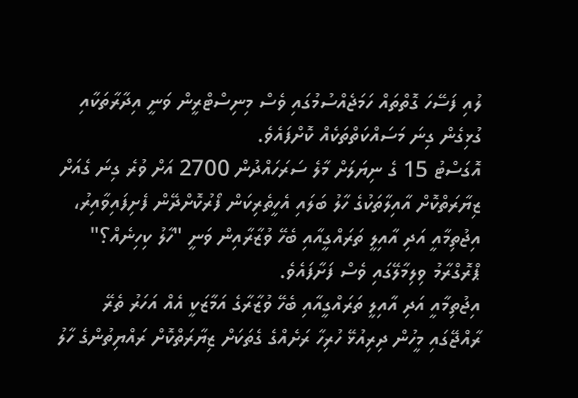ލުއި ފަސޭހަ ގޮތްތައް ހަމަޖެއްސުމުގައި ވެސް މިނިސްޓްރީން ވަނީ އިދާރާތަކާއި ގުޅިގެން ގިނަ މަސައްކަތްތަކެއް ކޮށްފައެވެ.
އޮގަސްޓު 15 ގެ ނިޔަލަށް މާލެ ސަރަހައްދުން 2700 އަށް ވުރެ ގިނަ ގެއަށް ޒިޔާރަތްކޮށް އާއިލާތަކުގެ ހާލު ބަލައި އެހީތެރިކަން ފޯރުކޮށްދޭން ފެށިފައިވާއިރު، އިޖުތިމާއީ އަދި އާއިލީ ތަރައްގީއާއި ބެހޭ ވުޒާރާއިން ވަނީ "ހާލު ކިހިނެއް؟" ޕްރޮގްރާމު ވިލިމާލޭގައި ވެސް ފަށާފައެވެ.
އިޖުތިމާއީ އަދި އާއިލީ ތަރައްގީއާއި ބެހޭ ވުޒާރާގެ އަމާޒަކީ އެއް އަހަރު ތެރޭ ރާއްޖޭގައި މީހުން ދިރިއުޅޭ ހުރިހާ ރަށެއްގެ ގެތަކަށް ޒިޔާރަތްކޮށް ރައްޔިތުންގެ ހާލު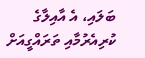ބަލައި، އެ އާއިލާގެ ކުރިއެރުމާއި ތަރައްގީއަށް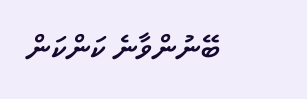ބޭނުންވާނެ ކަންކަން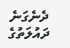ދެނެގަނެ ދައުލަތުގެ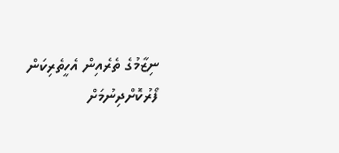ނިޒާމުގެ ތެރެއިން އެހީތެރިކަން ފޯރުކޮށްދިނުމަށް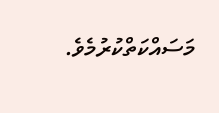މަސައްކަތްކުރުމެވެ.